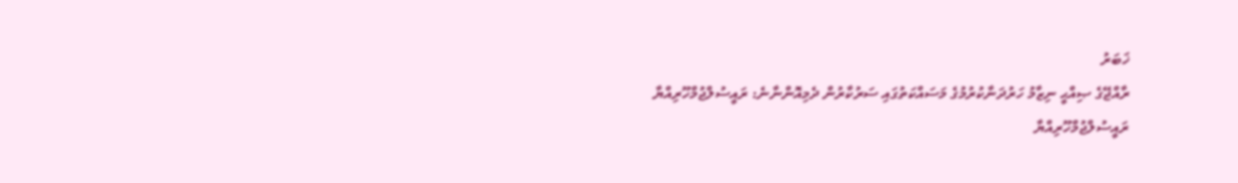ޚަބަރު
ރާއްޖޭގެ ޞިއްޙީ ނިޒާމު ހަރުދަނާކުރުމުގެ މަސައްކަތުގައި ސަރުކާރުން ދެމިއޮންނާނެ: ރައީސުލްޖުމްހޫރިއްޔާ
ރައީސުލްޖުމްހޫރިއްޔާ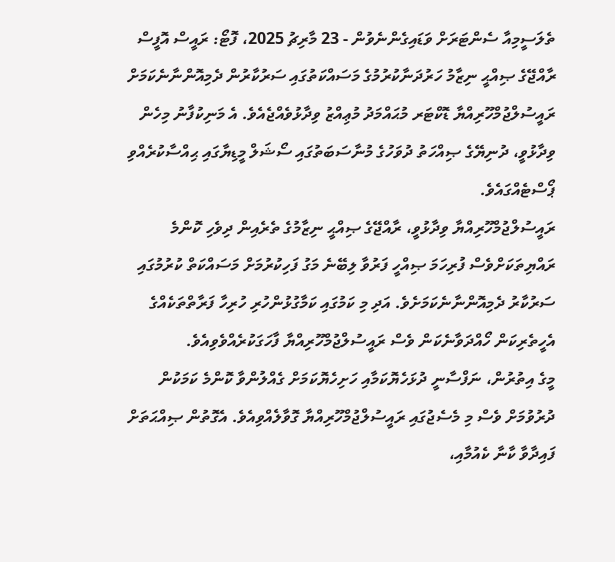ތެލަސީމިއާ ސެންޓަރަށް ވަޑައިގެންނެވުން - 23 މާރިޗު 2025، ފޮޓޯ: ރައީސް އޮފީސް
ރާއްޖޭގެ ޞިއްޙީ ނިޒާމު ހަރުދަނާކުރުމުގެ މަސައްކަތުގައި ސަރުކާރުން ދެމިއޮންނާނެކަމަށް ރައީސުލްޖުމްހޫރިއްޔާ ޑޮކްޓަރ މުޙައްމަދު މުޢިއްޒު ވިދާޅުވެއްޖެއެވެ. އެ މަނިކުފާނު މިހެން ވިދާޅުވީ، ދުނިޔޭގެ ޞިއްހަތު ދުވަހުގެ މުނާސަބަތުގައި ސޯޝަލް މީޑިޔާގައި ޙިއްސާކުރެއްވި ޕޯސްޓެއްގައެވެ.
ރައީސުލްޖުމްހޫރިއްޔާ ވިދާޅުވީ، ރާއްޖޭގެ ޞިއްޙީ ނިޒާމުގެ ތެރެއިން ދިވެހި ކޮންމެ ރައްޔިތަކަށްވެސް ފުރިހަމަ ޞިއްހީ ފަރުވާ ލިބޭނެ މަގު ފަހިކުރުމަށް މަސައްކަތް ކުރުމުގައި ސަރުކާރު ދެމިއޮންނާނެކަމަށެވެ. އަދި މި ކަމުގައި ކަމާގުޅުންހުރި ހުރިހާ ފަރާތްތަކެއްގެ އެހީތެރިކަން ހޯއްދަވާނެކަން ވެސް ރައީސުލްޖުމްހޫރިއްޔާ ފާހަގަކުރެއްވެވިއެވެ.
މީގެ އިތުރުން، ނަފްސާނީ ދުޅަހެޔޮކަމާއި ހަށިހެޔޮކަމަށް ގެއްލުންވާ ކޮންމެ ކަމަކުން ދުރުވުމަށް ވެސް މި މެސެޖުގައި ރައީސުލްޖުމްހޫރިއްޔާ ގޮވާލެއްވިއެވެ. އެގޮތުން ޞިއްޙަތަށް ފައިދާވާ ކާނާ ކެއުމާއި،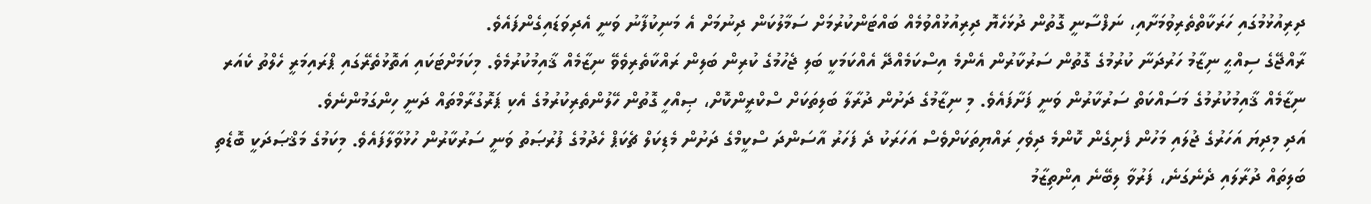ދިރިއުޅުމުގައި ހަރަކާތްތެރިވުމަށާއި، ނަފްސާނީ ގޮތުން ދުޅަހެޔޮ ދިރިއުޅުއްވުމެއް ބައްޓަންކުރުމަށް ސަމާލުކަން ދިނުމަށް އެ މަނިކުފާނު ވަނީ އެދިވަޑައިގެންފައެވެ.
ރާއްޖޭގެ ސިއްޙީ ނިޒާމު ހަރުދަނާ ކުރުމުގެ ގޮތުން ސަރުކާރުން އެންމެ އިސްކަމެއްދޭ އެއްކަމަކީ ބަލި ޖެހުމުގެ ކުރިން ބަލިން ރައްކާތެރިވެވޭ ނިޒާމެއް ޤާއިމުކުރުމެވެ. މިކަމަށްޓަކައި އަތޮޅުތެރޭގައި ޕްރައިމަރީ ހެލްތު ކެއަރ ނިޒާމެއް ޤާއިމުކުރުމުގެ މަސައްކަތް ސަރުކާރުން ވަނީ ފަށާފައެވެ. މި ނިޒާމުގެ ދަށުން ދުރާލާ ބަލިތަކަށް ސްކްރީންކޮށް، ޞިއްހީ ގޮތުން ހޭލުންތެރިކުރުމުގެ އެކި ޕަރޮގުރާމްތައް ދަނީ ހިންގަމުންނެވެ.
އަދި މިދިޔަ އަހަރުގެ ޖުލައި މަހުން ފެށިގެން ކޮންމެ ދިވެހި ރައްޔިތަކަށްވެސް އަހަރަކު ދެ ފަހަރު އާސަންދަ ސްކީމްގެ ދަށުން މެޑިކަލް ޗެކަޕް ހެދުމުގެ ފުރުޞަތު ވަނީ ސަރުކާރުން ހުޅުވާލާފައެވެ. މިކަމުގެ މަޤްޞަދަކީ ބޮޑެތި ބަލިތައް ދުރާލައި ދެނެގަނެ، ފަރުވާ ލިބޭނެ އިންތިޒާމު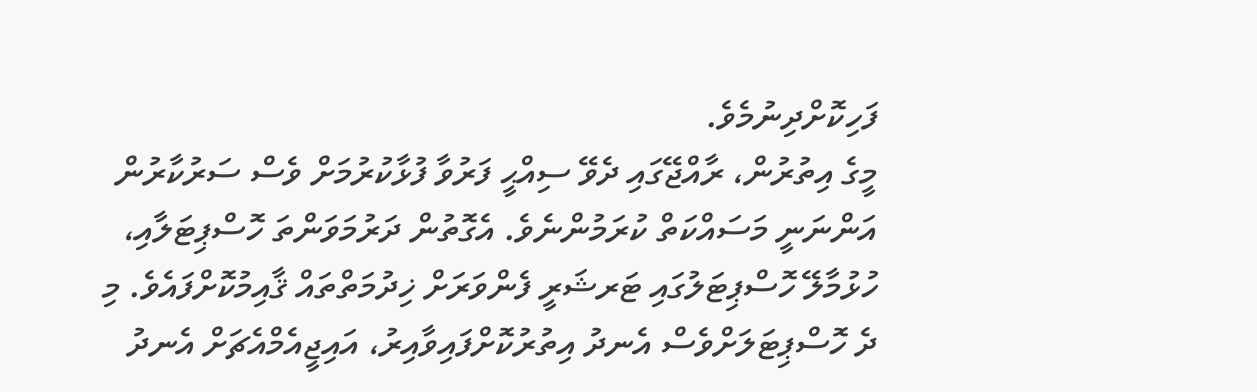ފަހިކޮށްދިނުމެވެ.
މީގެ އިތުރުން، ރާއްޖޭގައި ދެވޭ ސިއްޙީ ފަރުވާ ފުޅާކުރުމަށް ވެސް ސަރުކާރުން އަންނަނީ މަސައްކަތް ކުރަމުންނެވެ. އެގޮތުން ދަރުމަވަންތަ ހޮސްޕިޓަލާއި، ހުޅުމާލޭ ހޮސްޕިޓަލުގައި ޓަރޝަރީ ފެންވަރަށް ޚިދުމަތްތައް ޤާއިމުކޮށްފައެވެ. މި ދެ ހޮސްޕިޓަލަށްވެސް އެނދު އިތުރުކޮށްފައިވާއިރު، އައިޖީއެމްއެޗަށް އެނދު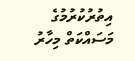އިތުރުކުރުމުގެ މަސައްކަތް މިހާރު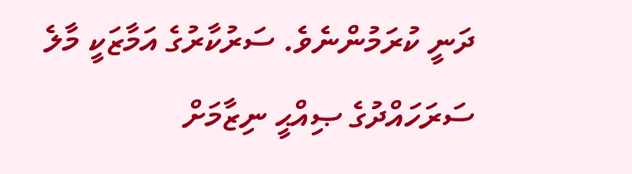ދަނީ ކުރަމުންނެވެ. ސަރުކާރުގެ އަމާޒަކީ މާލެ ސަރަހައްދުގެ ޞިއްޙީ ނިޒާމަށް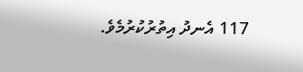117 އެނދު އިތުރުކުރުމެވެ.